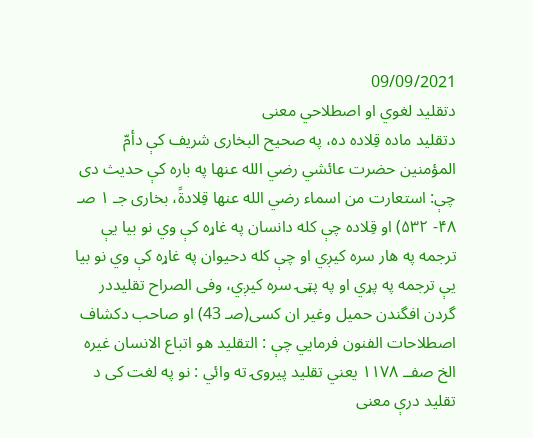09/09/2021
دتقلید لغوي او اصطلاحي معنی
دتقليد ماده قِلاده ده، په صحیح البخاری شريف کې دأمّ المؤمنين حضرت عائشي رضي الله عنها په باره کې حديث دی چې: استعارت من اسماء رضي الله عنها قِلادةً، بخاری جـ ۱ صـ ۴۸- ۵۳۲) او قِلاده چې کله دانسان په غاړه کې وي نو بیا يې ترجمه په هار سره کيږي او چې کله دحیوان په غاړه کې وي نو بیا يې ترجمه په پړي او په پټۍ سره کيږي، وفی الصراح تقليددر گردن افگندن حميل وغير ان کسی(صـ 43) او صاحب دکشاف اصطلاحات الفنون فرمايي چې : التقليد هو اتباع الانسان غیره الخ صفــ ۱۱۷۸ يعني تقليد پيروۍ ته وائي : نو په لغت کی د تقليد درې معنی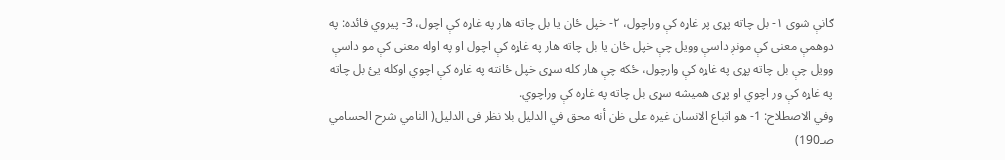ګانې شوی ۱- بل چاته پړی پر غاړه کې وراچول، ۲- خپل ځان يا بل چاته هار په غاړه کې اچول، 3- پيروي فائده: په دوهمې معنی کې مونږ داسې وويل چې خپل ځان یا بل چاته هار په غاړه کې اچول او په اوله معنی کې مو داسې وويل چې بل چاته پړی په غاړه کې وارچول، ځکه چې هار کله سړی خپل ځانته په غاړه کې اچوي اوکله يئ بل چاته په غاړه کې ور اچوي او پړی هميشه سړی بل چاته په غاړه کې وراچوي.
وفي الاصطلاح: 1- هو اتباع الانسان غيره علی ظن أنه محق في الدليل بلا نظر فی الدليل( النامي شرح الحسامي صـ190)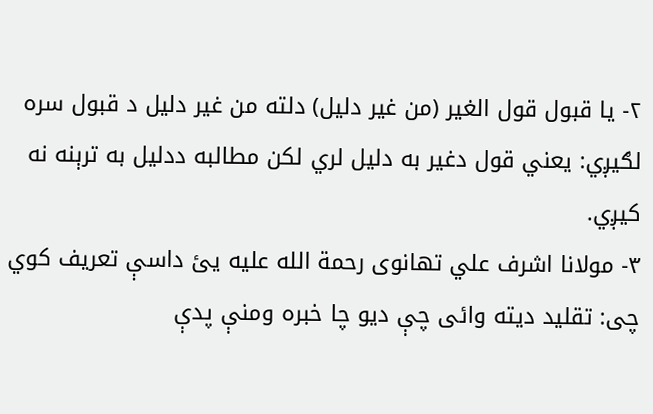۲- يا قبول قول الغير (من غير دليل) دلته من غير دليل د قبول سره لګيږي: يعني قول دغير به دليل لري لکن مطالبه ددليل به ترېنه نه کيږي.
۳- مولانا اشرف علي تهانوی رحمة الله عليه يئ داسې تعريف کوي چی: تقليد ديته وائی چې ديو چا خبره ومنې پدې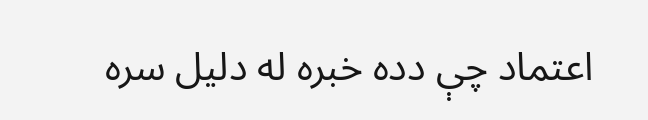اعتماد چې دده خبره له دليل سره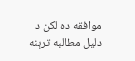موافقه ده لکن د دليل مطالبه ترېنه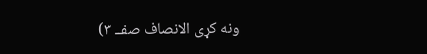ونه کړی الانصاف صفــ ۳)